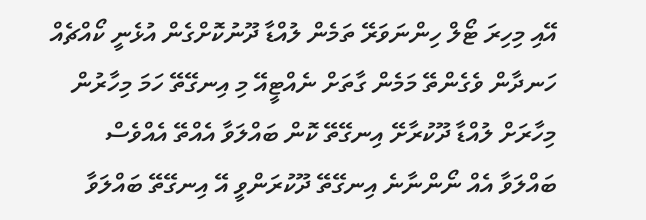އޭއި މިހިރަ ޓޯލް ހިންނަވަރޭ ތަމެން ލުއްޑާ ދޫނުކޮށްގެން އުޅެނީ ކޯއްޗެއް ހަނދާން ވެގެންތޭ މަމެން ގާތަށް ނެއްޓީއޭ މި އިނގޭތޭ ހަމަ މިހާރުން މިހާރަށް ލުއްޑާ ދޫކުރާށޭ އިނގޭތޭ ކޮން ބައްލަވާ އެއްތޭ އެއްވެސް ބައްލަވާ އެއް ނޯންނާނެ އިނގޭތޭ ދޫކުރަންވީ އޭ އިނގޭތޭ ބައްލަވާ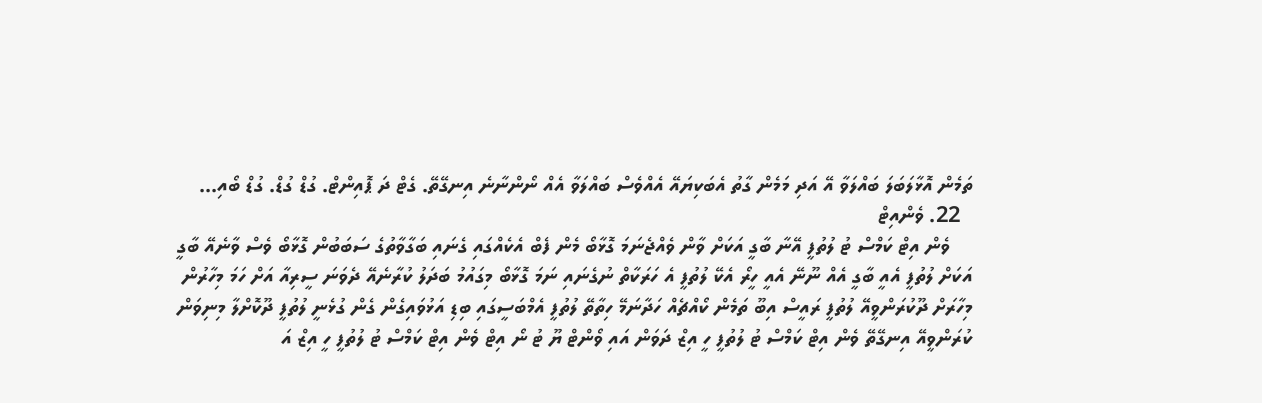ތަމެން އޮޅާލަބަލަ ބައްލަވާ އޭ އަދި މަމެން ގާތު އެބަކިޔައޭ އެއްވެސް ބައްލަވާ އެއް ނޯންނާނެ އިނގޭތޭ. ގެޓް ދަ ޕޮއިންޓް. ގުޑް ގުޑް. ގުޑް ބޯއި...
  22. ވެންއިޓް
    ވެން އިޓް ކަމްސް ޓު ލުތުފީ އޭނާ ބާގީ އަކަށް ވާން ވެއްޖެނަމަ ގޮޅާބޯ މެން ފެބް އެކެއްގައި ގެނައި ބަގާވާތުގެ ސަބަބުން ގޮޅާބޯ ވެސް ވާނެއޭ ބާގީ އަކަށް ލުތުފީ އެއީ ބާގީ އެއް ނޫނޭ އެއީ ހީރޯ އެކޭ ލުތުފީ އެ ހަރަކާތް ނުގެނައި ނަމަ ގޮޅާބޯ މިގައުމު ބަދަލު ކުރާނެއޭ ދެވަނަ ސީރިއާ އަށް ހަމަ މިހާރުން މިހާރަށް ދޫކުރަންވީއޭ ލުތުފީ ރައީސް އިބޫ ތަމެން ކޯއްޗެއް ހަދާނަމޭ ހިތާތޭ ލުތުފީ އެމްބަސީގައި ބިޑި އަޅުވައިގެން ގެން ގުޅެނީ ލުތުފީ ދޫކޮށްލާ މިނިވަން ކުރަންވީއޭ އިނގޭތޭ ވެން އިޓް ކަމްސް ޓު ލުތުފީ ހީ އިޒް ދަވަން އައި ވޯންޓް ޔޫ ޓު ނޯ އިޓް ވެން އިޓް ކަމްސް ޓު ލުތުފީ ހީ އިޒް އަ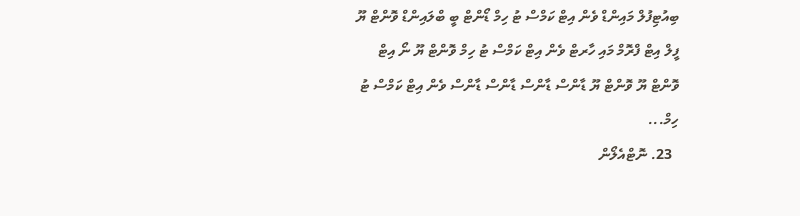ބިއުޓިފުލް މައިންޑް ވެން އިޓް ކަމްސް ޓު ހިމް ޑޯންޓް ބީ ބްލައިންޑް ވޮންޓް ޔޫ ފީލް އިޓް ފްރޮމް މައި ހާރޓް ވެން އިޓް ކަމްސް ޓު ހިމް ވޮންޓް ޔޫ ނޯ އިޓް ވޮންޓް ޔޫ ވޮންޓް ޔޫ ޑާންސް ޑާންސް ޑާންސް ޑާންސް ވެން އިޓް ކަމްސް ޓު ހިމް...
  23. ނޮޓްއެލޯން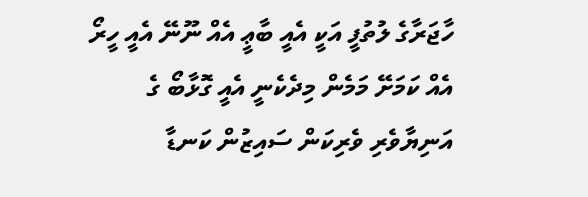ހާޖަރާގެ ލުތުފީ އަކީ އެއީ ބާޢީ އެއް ނޫނޭ އެއީ ހީރޯ އެއް ކަމަށޭ މަމެން މިދެކެނީ އެއީ ގޮޅާބޯ ގެ އަނިޔާވެރި ވެރިކަން ސައިޒުން ކަނޑާ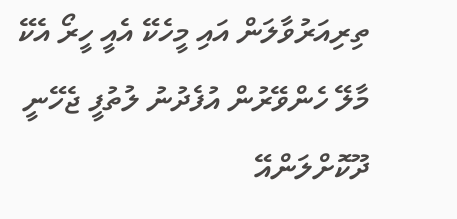ތިރިއަރުވާލަން އައި މީހެކޭ އެއީ ހީރޯ އެކޭ މާލޭ ހެންވޭރުން އުފެދުނު ލުތުފީ ޖެހޭނީ ދޫކޮށްލަންއޭ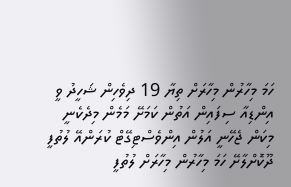ހަމަ މިހާރުން މިހާރަށް ތިޔާ 19 ދިވެހިން ޝަހީދު ވީ އިންޑިއާ ސިފައިން އަތުން ކަމަށޭ މަމެން މިދެކެނީ މިކަން ޖެހޭނީ އަލުން އިންވެސްޓިގޭޓް ކުރަންއޭ ލުތުފީ ދޫކޮށްލާށޭ ހަމަ މިހާރުން މިހާރަށް ލުތުފީ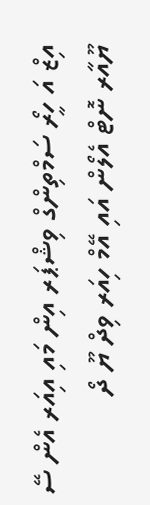އިޒް އަ ހީރޯ ސަމްތިންގް ވިޝްޕަރ އިން މައި އިއަރ އެން ސޭ ޔޫއާރ ނޮޓް އެލޯން އައި އޭމް ހިއަރ ވިދް ޔޫ ދޯ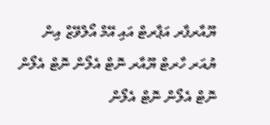ޔޫއާރފާރ އަޕާރޓް އައި އޭމް އޯލްވޭޒް އިން ޔުއަރ ހާރޓް ޔޫއާރ ނޮޓް އެލޯން ނޮޓް އެލޯން ނޮޓް އެލޯން ނޮޓް އެލޯން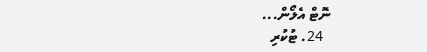ނޮޓް އެލޯން...
  24. ޓުކުރި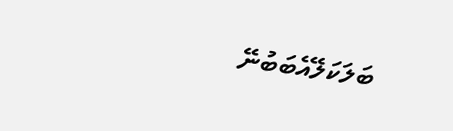ބަލަކަލޭއެބަބުނޭ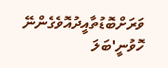ވަރަށްބޮޑުތާއީދުއޮވެގެންނޭ ހޮވުނީ'ބަލަ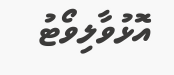އޮޅުވާލިވޯޓު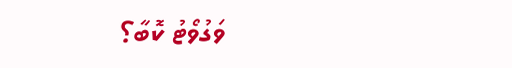ވަގުވޯޓު ކޮބާ؟